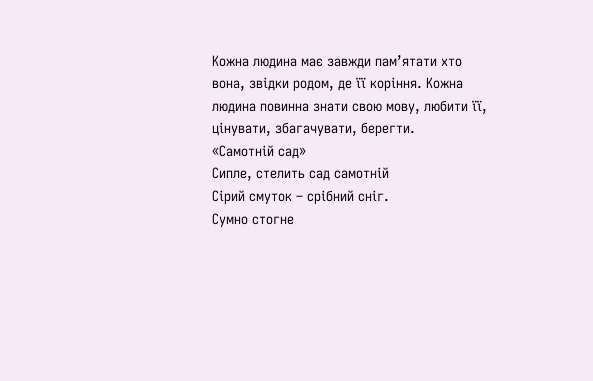Кожна людина має завжди пам’ятати хто вона, звідки родом, де її коріння. Кожна людина повинна знати свою мову, любити її, цінувати, збагачувати, берегти.
«Самотній сад»
Сипле, стелить сад самотній
Сірий смуток – срібний сніг.
Сумно стогне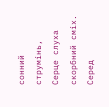сонний струмінь,
Серце слуха скорбний сміх.
Серед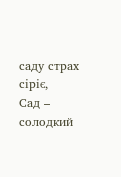саду страх сіріє,
Сад – солодкий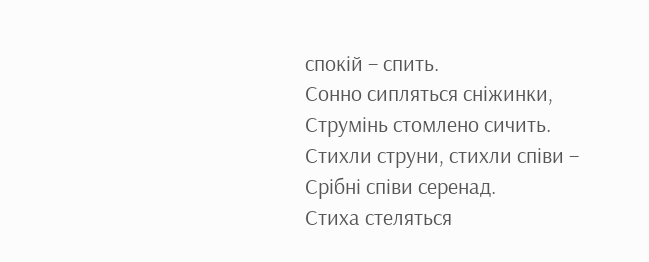спокій – спить.
Сонно сипляться сніжинки,
Струмінь стомлено сичить.
Стихли струни, стихли співи –
Срібні співи серенад.
Стиха стеляться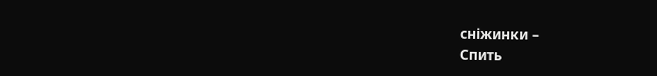сніжинки –
Спить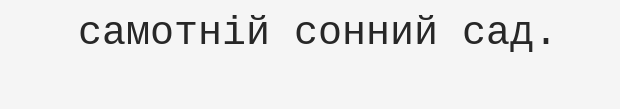самотній сонний сад.